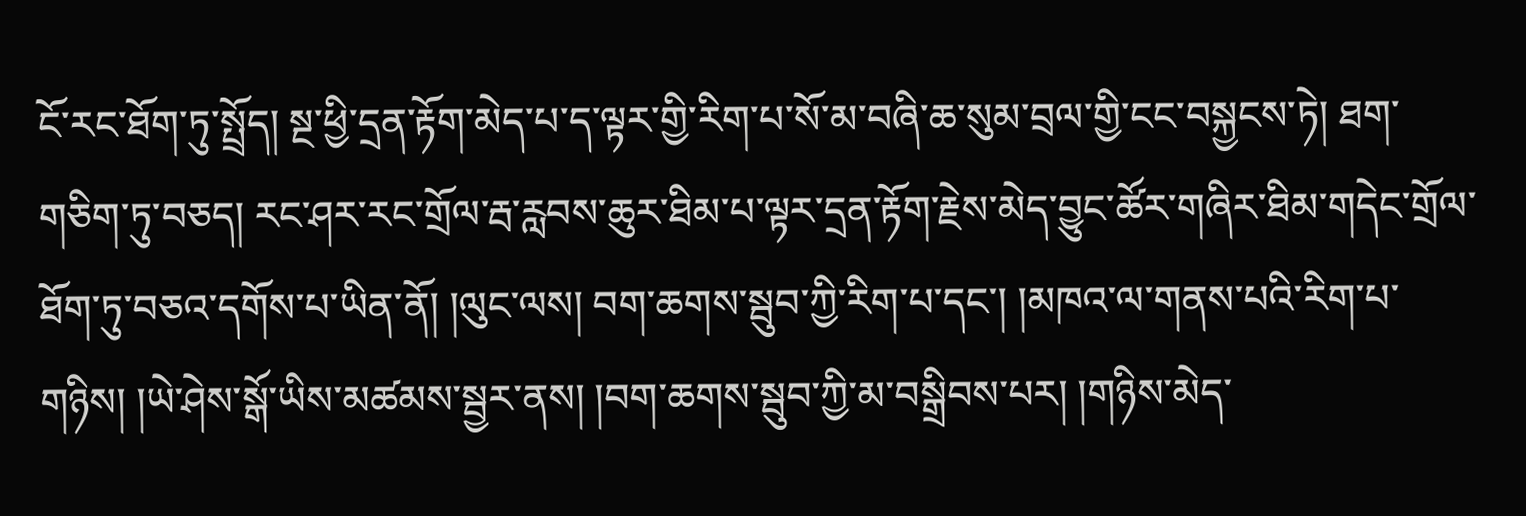ངོ་རང་ཐོག་ཏུ་སྤྲོད། སྔ་ཕྱི་དྲན་རྟོག་མེད་པ་ད་ལྟར་གྱི་རིག་པ་སོ་མ་བཞི་ཆ་སུམ་བྲལ་གྱི་ངང་བསྐྱངས་ཏེ། ཐག་གཅིག་ཏུ་བཅད། རང་ཤར་རང་གྲོལ་རྦ་རླབས་ཆུར་ཐིམ་པ་ལྟར་དྲན་རྟོག་རྗེས་མེད་བྱུང་ཚོར་གཞིར་ཐིམ་གདེང་གྲོལ་ཐོག་ཏུ་བཅའ་དགོས་པ་ཡིན་ནོ། །ལུང་ལས། བག་ཆགས་སྦུབ་ཀྱི་རིག་པ་དང་། །མཁའ་ལ་གནས་པའི་རིག་པ་གཉིས། །ཡེ་ཤེས་སྒོ་ཡིས་མཚམས་སྦྱར་ནས། །བག་ཆགས་སྦུབ་ཀྱི་མ་བསྒྲིབས་པར། །གཉིས་མེད་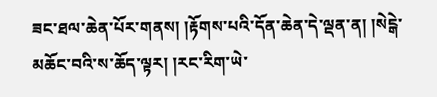ཟང་ཐལ་ཆེན་པོར་གནས། །རྟོགས་པའི་དོན་ཆེན་དེ་ལྡན་ན། །སེངྒེ་མཆོང་བའི་ས་ཆོད་ལྟར། །རང་རིག་ཡེ་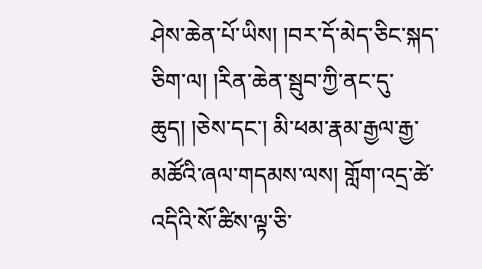ཤེས་ཆེན་པོ་ཡིས། །བར་དོ་མེད་ཅིང་སྐད་ཅིག་ལ། །རིན་ཆེན་སྦུབ་ཀྱི་ནང་དུ་ཆུད། །ཅེས་དང་། མི་ཕམ་རྣམ་རྒྱལ་རྒྱ་མཚོའི་ཞལ་གདམས་ལས། གློག་འདྲ་ཚེ་འདིའི་སོ་ཚིས་ལྟ་ཅི་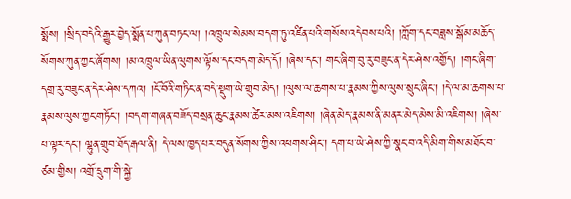སྨོས། །སྲིད་བདེའི་རྒྱུར་བྱེད་སྨོན་པ་ཀུན་བཏང་ལ། །འཁྲུལ་སེམས་བདག་ཏུ་འཛིན་པའི་གསོས་འདེབས་པའི། །ཀློག་དང་བཟླས་སྒོམ་མཆོད་སོགས་ཀུན་ཀྱང་ཞོགས། །མ་འཁྲུལ་ཡིན་ལུགས་ལྟོས་དང་བདག་མེད་དོ། །ཞེས་དང་། གང་ཞིག་བུ་རུ་བཟུང་ན་དེར་ཤེས་འགྱོད། །གང་ཞིག་དགྲ་རུ་བཟུང་ན་དེར་ཤེས་དཀའ། །ངོ་བོའི་གཏིང་ན་བདེ་སྡུག་ཡེ་གྲུབ་མེད། །ལུས་ལ་ཆགས་པ་རྣམས་ཀྱིས་ལུས་སྲུང་ཞིང་། །དེ་ལ་མ་ཆགས་པ་རྣམས་ལུས་ཀྱང་གཏོང་། །བདག་གཞན་བཟོད་བསྲན་ཆུང་རྣམས་ཚེར་མས་འཇིགས། །ཞེན་མེད་རྣམས་ནི་མནར་མེད་མེས་མི་འཇིགས། །ཞེས་པ་ལྟར་དང་། ལྷུན་གྲུབ་ཐོད་རྒལ་ནི། དེ་ལས་ཁྱད་པར་བདུན་སོགས་ཀྱིས་འཕགས་ཤིང་། དག་པ་ཡེ་ཤེས་ཀྱི་སྣང་བ་འདི་མིག་གིས་མཐོང་བ་ཙམ་གྱིས། འགྲོ་དྲུག་གི་སྐྱེ་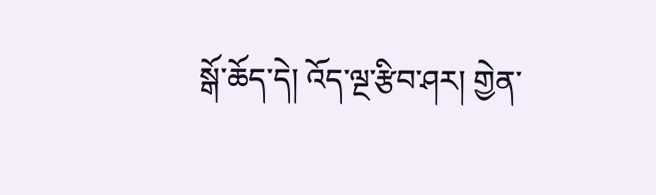སྒོ་ཆོད་དེ། འོད་ལྔ་རྩིབ་ཤར། གྱེན་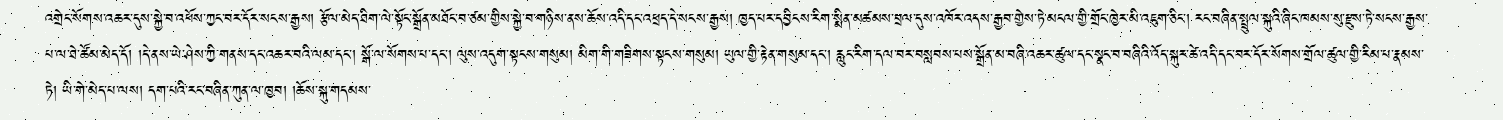འགྲེང་སོགས་འཆར་དུས་སྐྱེ་བ་འཕོས་ཀྱང་བར་དོར་སངས་རྒྱས། རྩོལ་མེད་ཐིག་ལེ་སྟོང་སྒྲོན་མཐོང་བ་ཙམ་གྱིས་སྐྱེ་བ་གཉིས་ནས་ཆོས་འདི་དང་འཕྲད་དེ་སངས་རྒྱས། ཁྱད་པར་དབྱིངས་རིག་སྨིན་མཚམས་བྲལ་དུས་འཁོར་འདས་རྒྱབ་གྱེས་ཏེ་མངལ་གྱི་གྲོང་ཁྱེར་མི་འཇུག་ཅིང་། རང་བཞིན་སྤྲུལ་སྐུའི་ཞིང་ཁམས་སུ་རྫུས་ཏེ་སངས་རྒྱས་པ་ལ་ཐེ་ཚོམ་མེད་དོ། །དེ་ནས་ཡེ་ཤེས་ཀྱི་གནས་དང་འཆར་བའི་ལམ་དང་། སྒོ་ལ་སོགས་པ་དང་། ལུས་འདུག་སྟངས་གསུམ། མིག་གི་གཟིགས་སྟངས་གསུམ། ཡུལ་གྱི་རྟེན་གསུམ་དང་། རླུང་རིག་དལ་བར་བསླབས་པས་སྒྲོན་མ་བཞི་འཆར་ཚུལ་དང་སྣང་བ་བཞིའི་འོད་སྐུར་ཚེ་འདི་དང་བར་དོར་སོགས་གྲོལ་ཚུལ་གྱི་རིམ་པ་རྣམས་ཏེ། ཡི་གེ་མེད་པ་ལས། དག་པའི་རང་བཞིན་ཀུན་ལ་ཁྱབ། །ཆོས་སྐུ་གདམས་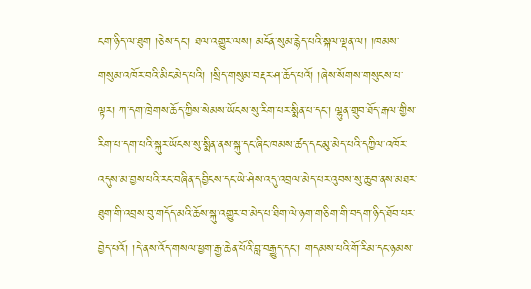ངག་ཉིད་ལ་ཐུག །ཅེས་དང་། ཐལ་འགྱུར་ལས། མངོན་སུམ་རྙེད་པའི་སྐལ་ལྡན་ལ། །ཁམས་གསུམ་འཁོར་བའི་མིང་མེད་པའི། །སྲིད་གསུམ་བརྡར་ཤ་ཆོད་པའོ། །ཞེས་སོགས་གསུངས་པ་ལྟར། ཀ་དག་ཁྲེགས་ཆོད་ཀྱིས་སེམས་ཡོངས་སུ་རིག་པར་སྨིན་པ་དང་། ལྷུན་གྲུབ་ཐོད་རྒལ་གྱིས་རིག་པ་དག་པའི་སྐུར་ཡོངས་སུ་སྨིན་ནས་སྐུ་དང་ཞིང་ཁམས་ཚད་དང་མུ་མེད་པའི་དཀྱིལ་འཁོར་འདུས་མ་བྱས་པའི་རང་བཞིན་དབྱིངས་དང་ཡེ་ཤེས་འདུ་འབྲལ་མེད་པར་འུབས་སུ་ཆུབ་ནས་མཐར་ཐུག་གི་འབྲས་བུ་གདོད་མའི་ཆོས་སྐུ་འགྱུར་བ་མེད་པ་ཐིག་ལེ་ཉག་གཅིག་གི་བདག་ཉིད་ཐོབ་པར་བྱེད་པའོ། །དེ་ནས་འོད་གསལ་ཕྱག་རྒྱ་ཆེན་པོའི་བླ་བརྒྱུད་དང་། གདམས་པའི་གོ་རིམ་དང་ཉམས་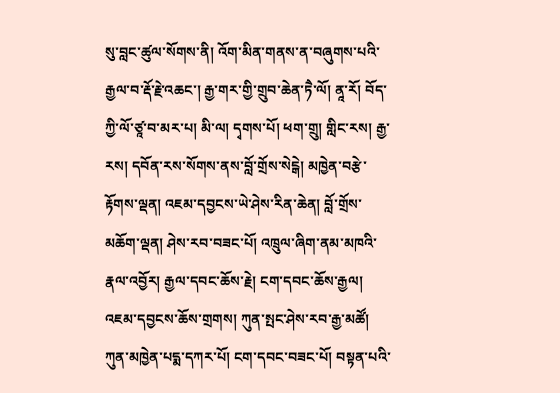སུ་བླང་ཚུལ་སོགས་ནི། འོག་མིན་གནས་ན་བཞུགས་པའི་རྒྱལ་བ་རྡོ་རྗེ་འཆང་། རྒྱ་གར་གྱི་གྲུབ་ཆེན་ཏཻ་ལོ། ནཱ་རོ། བོད་ཀྱི་ལོ་ཙཱ་བ་མར་པ། མི་ལ། དྭགས་པོ། ཕག་གྲུ། གླིང་རས། རྒྱ་རས། དབོན་རས་སོགས་ནས་བློ་གྲོས་སེངྒེ། མཁྱེན་བརྩེ་རྟོགས་ལྡན། འཇམ་དབྱངས་ཡེ་ཤེས་རིན་ཆེན། བློ་གྲོས་མཆོག་ལྡན། ཤེས་རབ་བཟང་པོ། འཁྲུལ་ཞིག་ནམ་མཁའི་རྣལ་འབྱོར། རྒྱལ་དབང་ཆོས་རྗེ། ངག་དབང་ཆོས་རྒྱལ། འཇམ་དབྱངས་ཆོས་གྲགས། ཀུན་སྤང་ཤེས་རབ་རྒྱ་མཚོ། ཀུན་མཁྱེན་པདྨ་དཀར་པོ། ངག་དབང་བཟང་པོ། བསྟན་པའི་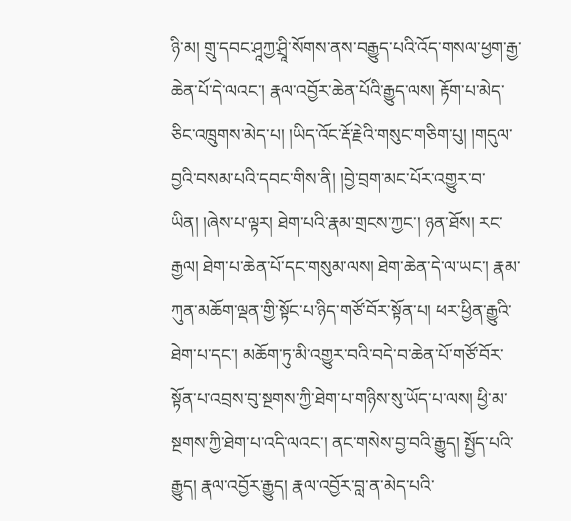ཉི་མ། གྲུ་དབང་ཤཱཀྱ་ཤྲཱི་སོགས་ནས་བརྒྱུད་པའི་འོད་གསལ་ཕྱག་རྒྱ་ཆེན་པོ་དེ་ལའང་། རྣལ་འབྱོར་ཆེན་པོའི་རྒྱུད་ལས། རྟོག་པ་མེད་ཅིང་འཁྲུགས་མེད་པ། །ཡིད་འོང་རྡོ་རྗེའི་གསུང་གཅིག་པུ། །གདུལ་བྱའི་བསམ་པའི་དབང་གིས་ནི། །བྱེ་བྲག་མང་པོར་འགྱུར་བ་ཡིན། །ཞེས་པ་ལྟར། ཐེག་པའི་རྣམ་གྲངས་ཀྱང་། ཉན་ཐོས། རང་རྒྱལ། ཐེག་པ་ཆེན་པོ་དང་གསུམ་ལས། ཐེག་ཆེན་དེ་ལ་ཡང་། རྣམ་ཀུན་མཆོག་ལྡན་གྱི་སྟོང་པ་ཉིད་གཙོ་བོར་སྟོན་པ། ཕར་ཕྱིན་རྒྱུའི་ཐེག་པ་དང་། མཆོག་ཏུ་མི་འགྱུར་བའི་བདེ་བ་ཆེན་པོ་གཙོ་བོར་སྟོན་པ་འབྲས་བུ་སྔགས་ཀྱི་ཐེག་པ་གཉིས་སུ་ཡོད་པ་ལས། ཕྱི་མ་སྔགས་ཀྱི་ཐེག་པ་འདི་ལའང་། ནང་གསེས་བྱ་བའི་རྒྱུད། སྤྱོད་པའི་རྒྱུད། རྣལ་འབྱོར་རྒྱུད། རྣལ་འབྱོར་བླ་ན་མེད་པའི་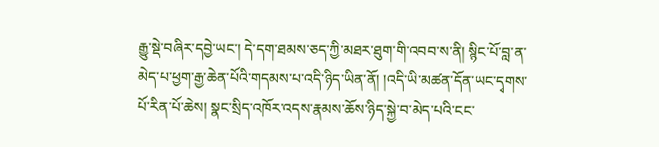རྒྱུ་སྡེ་བཞིར་དབྱེ་ཡང་། དེ་དག་ཐམས་ཅད་ཀྱི་མཐར་ཐུག་གི་འབབ་ས་ནི། སྙིང་པོ་བླ་ན་མེད་པ་ཕྱག་རྒྱ་ཆེན་པོའི་གདམས་པ་འདི་ཉིད་ཡིན་ནོ། །འདི་ཡི་མཚན་དོན་ཡང་དྭགས་པོ་རིན་པོ་ཆེས། སྣང་སྲིད་འཁོར་འདས་རྣམས་ཆོས་ཉིད་སྐྱེ་བ་མེད་པའི་ངང་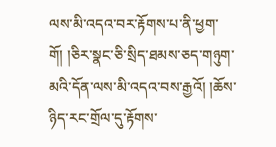ལས་མི་འདའ་བར་རྟོགས་པ་ནི་ཕྱག་གོ། །ཅིར་སྣང་ཅི་སྲིད་ཐམས་ཅད་གཉུག་མའི་དོན་ལས་མི་འདའ་བས་རྒྱའོ། །ཆོས་ཉིད་རང་གྲོལ་དུ་རྟོགས་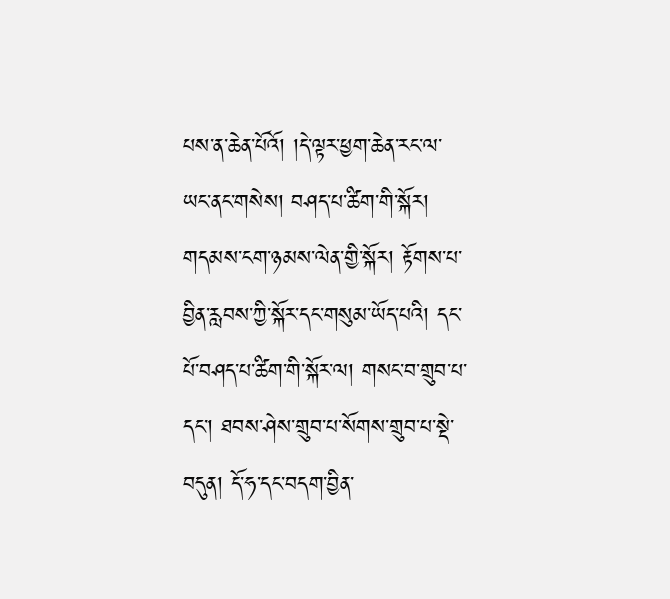པས་ན་ཆེན་པོའོ། །དེ་ལྟར་ཕྱག་ཆེན་རང་ལ་ཡང་ནང་གསེས། བཤད་པ་ཚིག་གི་སྐོར། གདམས་ངག་ཉམས་ལེན་གྱི་སྐོར། རྟོགས་པ་བྱིན་རླབས་ཀྱི་སྐོར་དང་གསུམ་ཡོད་པའི། དང་པོ་བཤད་པ་ཚིག་གི་སྐོར་ལ། གསང་བ་གྲུབ་པ་དང་། ཐབས་ཤེས་གྲུབ་པ་སོགས་གྲུབ་པ་སྡེ་བདུན། དོ་ཧ་དང་བདག་བྱིན་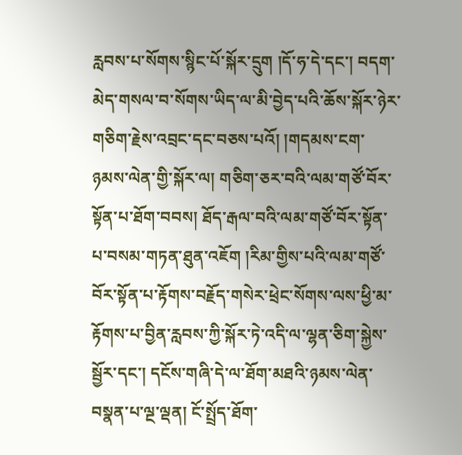རླབས་པ་སོགས་སྙིང་པོ་སྐོར་དྲུག །དོ་ཧ་དེ་དང་། བདག་མེད་གསལ་བ་སོགས་ཡིད་ལ་མི་བྱེད་པའི་ཆོས་སྐོར་ཉེར་གཅིག་རྗེས་འབྲང་དང་བཅས་པའོ། །གདམས་ངག་ཉམས་ལེན་གྱི་སྐོར་ལ། གཅིག་ཅར་བའི་ལམ་གཙོ་བོར་སྟོན་པ་ཐོག་བབས། ཐོད་རྒལ་བའི་ལམ་གཙོ་བོར་སྟོན་པ་བསམ་གཏན་ཐུན་འཇོག །རིམ་གྱིས་པའི་ལམ་གཙོ་བོར་སྟོན་པ་རྟོགས་བརྗོད་གསེར་ཕྲེང་སོགས་ལས་ཕྱི་མ་རྟོགས་པ་བྱིན་རླབས་ཀྱི་སྐོར་ཏེ་འདི་ལ་ལྷན་ཅིག་སྐྱེས་སྦྱོར་དང་། དངོས་གཞི་དེ་ལ་ཐོག་མཐའི་ཉམས་ལེན་བསྣན་པ་ལྔ་ལྡན། ངོ་སྤྲོད་ཐོག་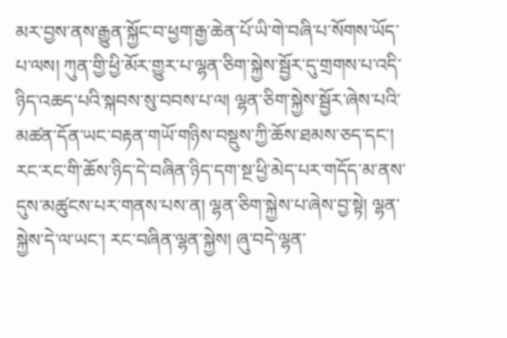མར་བྱས་ནས་རྒྱུན་སྐྱོང་བ་ཕྱག་རྒྱ་ཆེན་པོ་ཡི་གེ་བཞི་པ་སོགས་ཡོད་པ་ལས། ཀུན་གྱི་ཕྱི་མོར་གྱུར་པ་ལྷན་ཅིག་སྐྱེས་སྦྱོར་དུ་གྲགས་པ་འདི་ཉིད་འཆད་པའི་སྐབས་སུ་བབས་པ་ལ། ལྷན་ཅིག་སྐྱེས་སྦྱོར་ཞེས་པའི་མཚན་དོན་ཡང་བརྟན་གཡོ་གཉིས་བསྡུས་ཀྱི་ཆོས་ཐམས་ཅད་དང་། རང་རང་གི་ཆོས་ཉིད་དེ་བཞིན་ཉིད་དག་སྔ་ཕྱི་མེད་པར་གདོད་མ་ནས་དུས་མཚུངས་པར་གནས་པས་ན། ལྷན་ཅིག་སྐྱེས་པ་ཞེས་བྱ་སྟེ། ལྷན་སྐྱེས་དེ་ལ་ཡང་། རང་བཞིན་ལྷན་སྐྱེས། ཞུ་བདེ་ལྷན་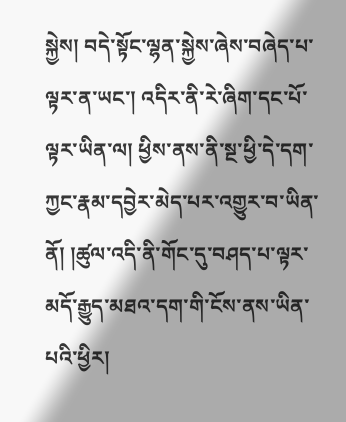སྐྱེས། བདེ་སྟོང་ལྷན་སྐྱེས་ཞེས་བཞེད་པ་ལྟར་ན་ཡང་། འདིར་ནི་རེ་ཞིག་དང་པོ་ལྟར་ཡིན་ལ། ཕྱིས་ནས་ནི་སྔ་ཕྱི་དེ་དག་ཀྱང་རྣམ་དབྱེར་མེད་པར་འགྱུར་བ་ཡིན་ནོ། །ཚུལ་འདི་ནི་གོང་དུ་བཤད་པ་ལྟར་མདོ་རྒྱུད་མཐའ་དག་གི་ངོས་ནས་ཡིན་པའི་ཕྱིར།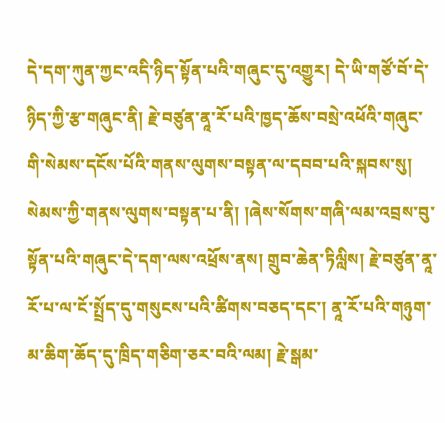དེ་དག་ཀུན་ཀྱང་འདི་ཉིད་སྟོན་པའི་གཞུང་དུ་འགྱུར། དེ་ཡི་གཙོ་བོ་དེ་ཉིད་ཀྱི་རྩ་གཞུང་ནི། རྗེ་བཙུན་ནཱ་རོ་པའི་ཁྱད་ཆོས་བསྲེ་འཕོའི་གཞུང་གི་སེམས་དངོས་པོའི་གནས་ལུགས་བསྟན་ལ་དབབ་པའི་སྐབས་སུ། སེམས་ཀྱི་གནས་ལུགས་བསྟན་པ་ནི། །ཞེས་སོགས་གཞི་ལམ་འབྲས་བུ་སྟོན་པའི་གཞུང་དེ་དག་ལས་འཕྲོས་ནས། གྲུབ་ཆེན་ཏིལླིས། རྗེ་བཙུན་ནཱ་རོ་པ་ལ་ངོ་སྤྲོད་དུ་གསུངས་པའི་ཚིགས་བཅད་དང་། ནཱ་རོ་པའི་གཉུག་མ་ཆིག་ཆོད་དུ་ཁྲིད་གཅིག་ཅར་བའི་ལམ། རྗེ་སྒམ་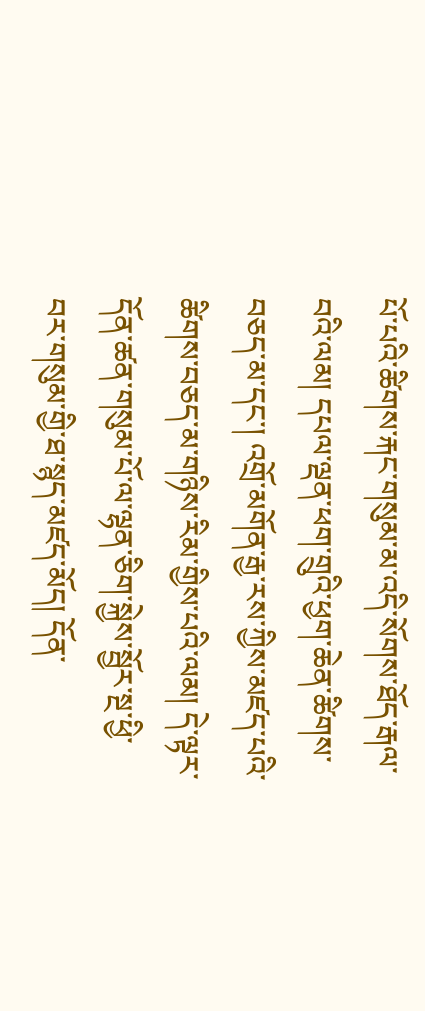པོ་པའི་ཚིགས་རྐང་གསུམ་མ་འདི་སོགས་ཐོད་རྒལ་བའི་ལམ། དཔལ་ལྡན་ཕག་གྲུའི་ཕྱག་ཆེན་ཚིགས་བཅད་མ་དང་། འགྲོ་མགོན་རྒྱ་རས་ཀྱིས་མཛད་པའི་ཚིགས་བཅད་མ་གཉིས་རིམ་གྱིས་པའི་ལམ། དེ་ལྟར་དོན་ཚན་གསུམ་པོ་ལ་ལྷན་ཅིག་སྐྱེས་སྦྱོར་སྔ་ཕྱི་བར་གསུམ་གྱི་ཐ་སྙད་མཛད་མོད། དོན་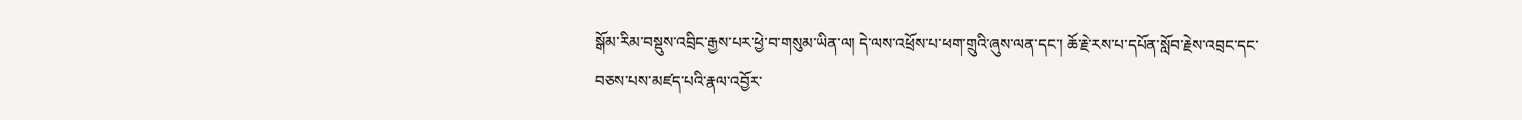སྒོམ་རིམ་བསྡུས་འབྲིང་རྒྱས་པར་ཕྱེ་བ་གསུམ་ཡིན་ལ། དེ་ལས་འཕྲོས་པ་ཕག་གྲུའི་ཞུས་ལན་དང་། ཆོ་རྗེ་རས་པ་དཔོན་སློབ་རྗེས་འབྲང་དང་བཅས་པས་མཛད་པའི་རྣལ་འབྱོར་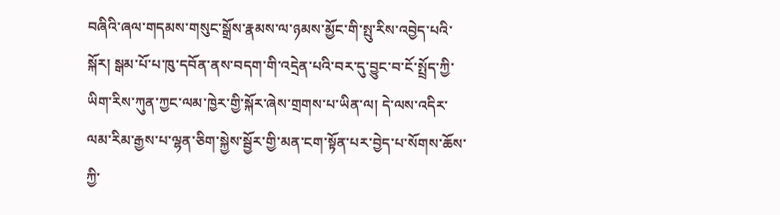བཞིའི་ཞལ་གདམས་གསུང་སྒྲོས་རྣམས་ལ་ཉམས་མྱོང་གི་སྤུ་རིས་འབྱེད་པའི་སྐོར། སྒམ་པོ་པ་ཁུ་དབོན་ནས་བདག་གི་འདྲེན་པའི་བར་དུ་བྱུང་བ་ངོ་སྤྲོད་ཀྱི་ཡིག་རིས་ཀུན་ཀྱང་ལམ་ཁྱེར་གྱི་སྐོར་ཞེས་གྲགས་པ་ཡིན་ལ། དེ་ལས་འདིར་ལམ་རིམ་རྒྱས་པ་ལྷན་ཅིག་སྐྱེས་སྦྱོར་གྱི་མན་ངག་སྟོན་པར་བྱེད་པ་སོགས་ཆོས་ཀྱི་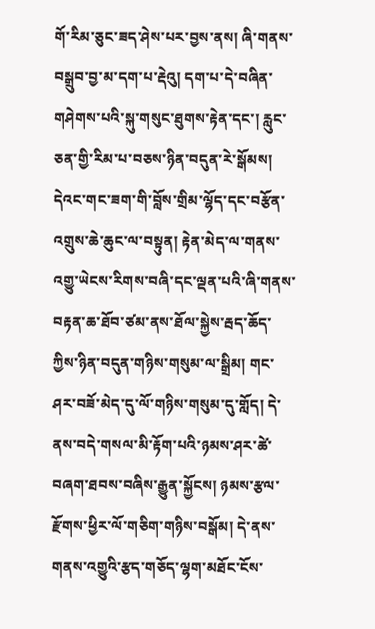གོ་རིམ་ཅུང་ཟད་ཤེས་པར་བྱས་ནས། ཞི་གནས་བསྒྲུབ་བྱ་མ་དག་པ་རྡེའུ། དག་པ་དེ་བཞིན་གཤེགས་པའི་སྐུ་གསུང་ཐུགས་རྟེན་དང་། རླུང་ཅན་གྱི་རིམ་པ་བཅས་ཉིན་བདུན་རེ་སྒོམས། དེའང་གང་ཟག་གི་བློས་གྲིམ་ལྷོད་དང་བརྩོན་འགྲུས་ཆེ་ཆུང་ལ་བསྟུན། རྟེན་མེད་ལ་གནས་འགྱུ་ཡེངས་རིགས་བཞི་དང་ལྡན་པའི་ཞི་གནས་བརྟན་ཆ་ཐོབ་ཙམ་ནས་ཐོལ་སྐྱེས་རྦད་ཆོད་ཀྱིས་ཉིན་བདུན་གཉིས་གསུམ་ལ་སྒྲིམ། གང་ཤར་བཟོ་མེད་དུ་ལོ་གཉིས་གསུམ་དུ་གློད། དེ་ནས་བདེ་གསལ་མི་རྟོག་པའི་ཉམས་ཤར་ཚེ་བཞག་ཐབས་བཞིས་རྒྱུན་སྐྱོངས། ཉམས་རྩལ་རྫོགས་ཕྱིར་ལོ་གཅིག་གཉིས་བསྒོམ། དེ་ནས་གནས་འགྱུའི་རྩད་གཅོད་ལྷག་མཐོང་ངོས་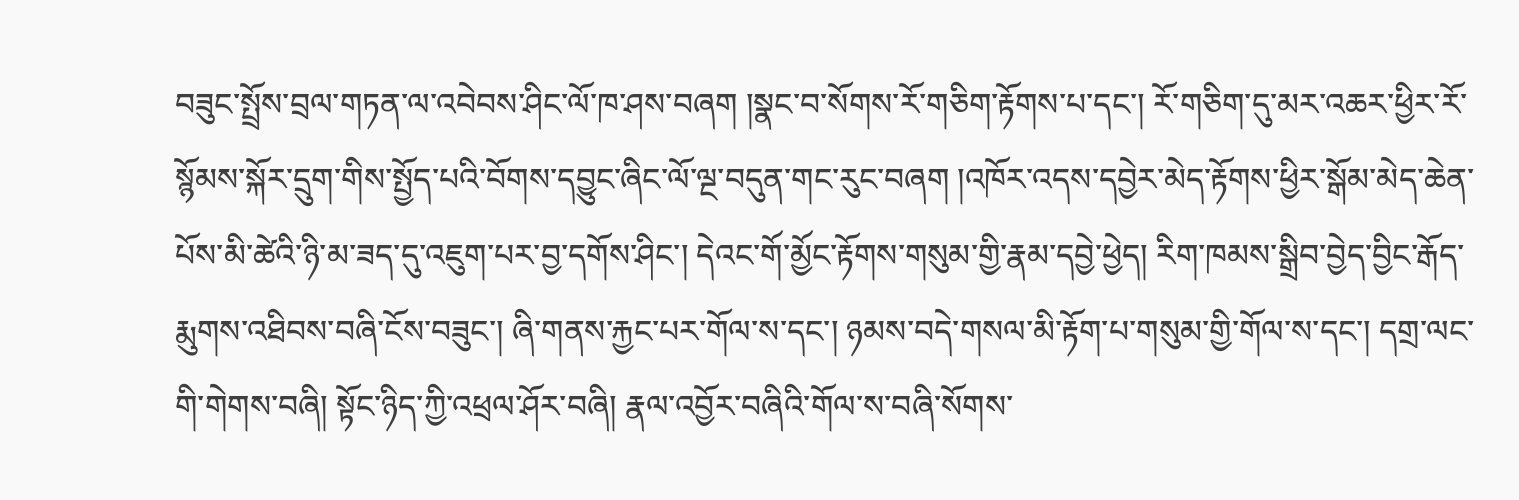བཟུང་སྤྲོས་བྲལ་གཏན་ལ་འབེབས་ཤིང་ལོ་ཁ་ཤས་བཞག །སྣང་བ་སོགས་རོ་གཅིག་རྟོགས་པ་དང་། རོ་གཅིག་དུ་མར་འཆར་ཕྱིར་རོ་སྙོམས་སྐོར་དྲུག་གིས་སྤྱོད་པའི་བོགས་དབྱུང་ཞིང་ལོ་ལྔ་བདུན་གང་རུང་བཞག །འཁོར་འདས་དབྱེར་མེད་རྟོགས་ཕྱིར་སྒོམ་མེད་ཆེན་པོས་མི་ཚེའི་ཉི་མ་ཟད་དུ་འཇུག་པར་བྱ་དགོས་ཤིང་། དེའང་གོ་མྱོང་རྟོགས་གསུམ་གྱི་རྣམ་དབྱེ་ཕྱེད། རིག་ཁམས་སྒྲིབ་བྱེད་བྱིང་རྒོད་རྨུགས་འཐིབས་བཞི་ངོས་བཟུང་། ཞི་གནས་རྐྱང་པར་གོལ་ས་དང་། ཉམས་བདེ་གསལ་མི་རྟོག་པ་གསུམ་གྱི་གོལ་ས་དང་། དགྲ་ལང་གི་གེགས་བཞི། སྟོང་ཉིད་ཀྱི་འཕྲལ་ཤོར་བཞི། རྣལ་འབྱོར་བཞིའི་གོལ་ས་བཞི་སོགས་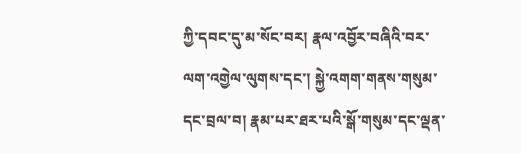ཀྱི་དབང་དུ་མ་སོང་བར། རྣལ་འབྱོར་བཞིའི་བར་ལག་འགྱེལ་ལུགས་དང་། སྐྱེ་འགག་གནས་གསུམ་དང་བྲལ་བ། རྣམ་པར་ཐར་པའི་སྒོ་གསུམ་དང་ལྡན་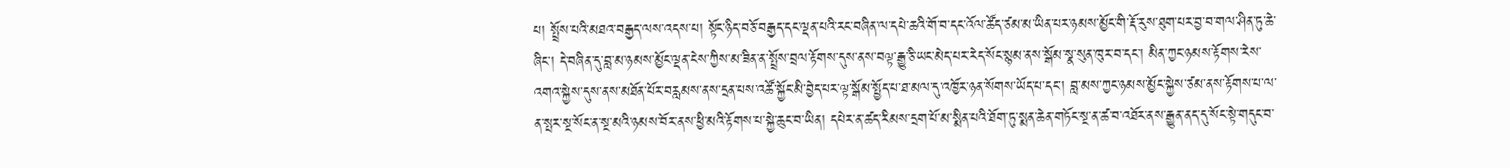པ། སྤྲོས་པའི་མཐའ་བརྒྱད་ལས་འདས་པ། སྟོང་ཉིད་བཅོ་བརྒྱད་དང་ལྡན་པའི་རང་བཞིན་ལ་དཔེ་ཆའི་གོ་བ་དང་འོལ་ཚོད་ཙམ་མ་ཡིན་པར་ཉམས་མྱོང་གི་རྡོ་རུས་ཐུག་པར་བྱ་བ་གལ་ཤིན་ཏུ་ཆེ་ཞིང་། དེ་བཞིན་དུ་བླ་མ་ཉམས་མྱོང་ལྡན་ངེས་ཀྱིས་མ་ཟིན་ན་སྤྲོས་བྲལ་རྟོགས་དུས་ནས་བལྟ་རྒྱུ་ཅི་ཡང་མེད་པར་རེད་སོང་སྙམ་ནས་སྒོམ་སྣ་སུན་ཁུར་བ་དང་། མིན་ཀྱང་ཉམས་རྟོགས་རེས་འགའ་སྐྱེས་དུས་ནས་མཐོན་པོར་བརླམས་ནས་དྲན་པས་འཚོ་སྐྱོང་མི་བྱེད་པར་ལྟ་སྒོམ་སྤྱོད་པ་ཐ་མལ་དུ་འཁྱོར་ཉན་སོགས་ཡོད་པ་དང་། བླ་མས་ཀྱང་ཉམས་མྱོང་སྐྱེས་ཙམ་ནས་རྟོགས་པ་ལ་ན་སྤར་སྔ་སོང་ན་སྔ་མའི་ཉམས་བོར་ནས་ཕྱི་མའི་རྟོགས་པ་སྐྱེ་ཆུང་བ་ཡིན། དཔེར་ན་ཚད་རིམས་དྲག་པོ་མ་སྨིན་པའི་ཐོག་ཏུ་སྨན་ཆེན་གཏོང་སྔ་ན་ཚ་བ་འཐོར་ནས་རྒྱུན་ནད་དུ་སོང་སྟེ་གདུང་བ་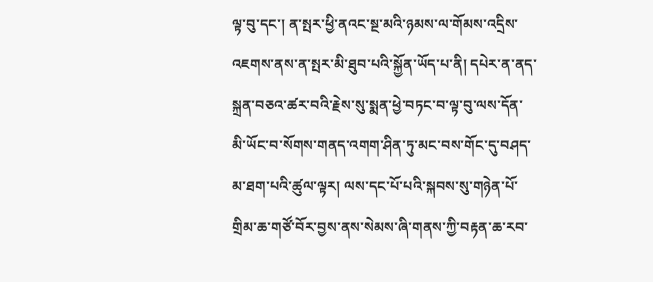ལྟ་བུ་དང་། ན་སྤར་ཕྱི་ནའང་སྔ་མའི་ཉམས་ལ་གོམས་འདྲིས་འཇགས་ནས་ན་སྤར་མི་ཐུབ་པའི་སྐྱོན་ཡོད་པ་ནི། དཔེར་ན་ནད་སྐྲན་བཅའ་ཚར་བའི་རྗེས་སུ་སྨན་ཕྱེ་བཏང་བ་ལྟ་བུ་ལས་དོན་མི་ཡོང་བ་སོགས་གནད་འགག་ཤིན་ཏུ་མང་བས་གོང་དུ་བཤད་མ་ཐག་པའི་ཚུལ་ལྟར། ལས་དང་པོ་པའི་སྐབས་སུ་གཉེན་པོ་གྲིམ་ཆ་གཙོ་བོར་བྱས་ནས་སེམས་ཞི་གནས་ཀྱི་བརྟན་ཆ་རབ་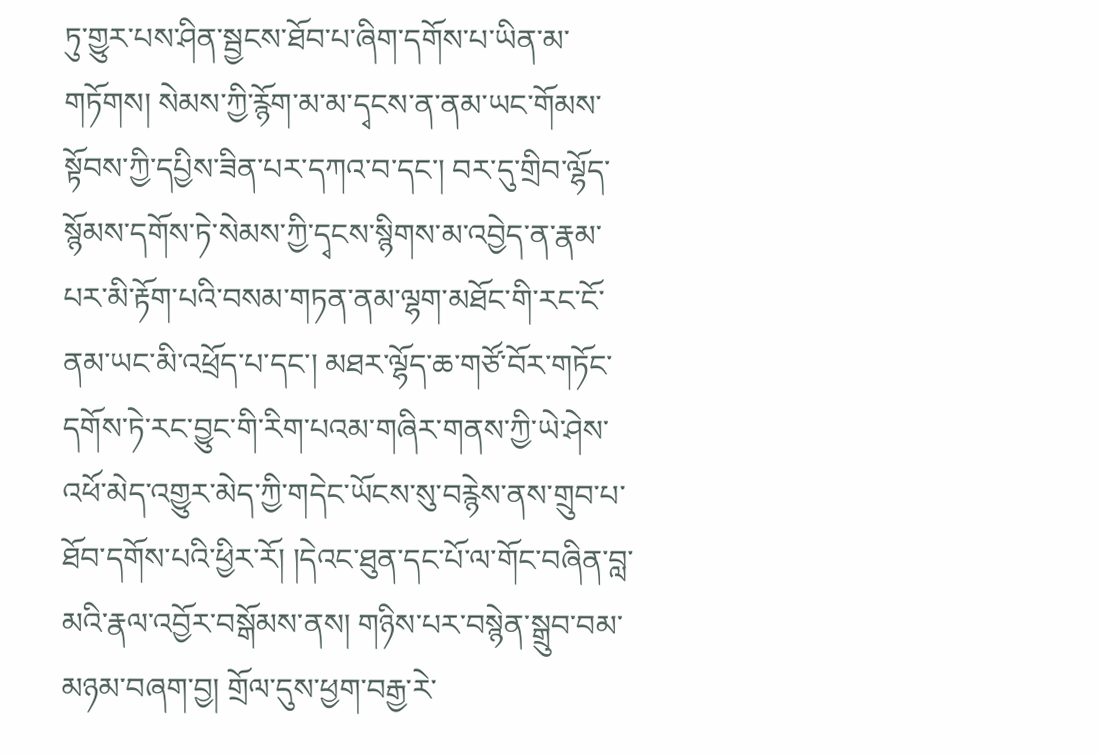ཏུ་གྱུར་པས་ཤིན་སྦྱངས་ཐོབ་པ་ཞིག་དགོས་པ་ཡིན་མ་གཏོགས། སེམས་ཀྱི་རྙོག་མ་མ་དྭངས་ན་ནམ་ཡང་གོམས་སྟོབས་ཀྱི་དཔྱིས་ཟིན་པར་དཀའ་བ་དང་། བར་དུ་གྲིབ་ལྷོད་སྙོམས་དགོས་ཏེ་སེམས་ཀྱི་དྭངས་སྙིགས་མ་འབྱེད་ན་རྣམ་པར་མི་རྟོག་པའི་བསམ་གཏན་ནམ་ལྷག་མཐོང་གི་རང་ངོ་ནམ་ཡང་མི་འཕྲོད་པ་དང་། མཐར་ལྷོད་ཆ་གཙོ་བོར་གཏོང་དགོས་ཏེ་རང་བྱུང་གི་རིག་པའམ་གཞིར་གནས་ཀྱི་ཡེ་ཤེས་འཕོ་མེད་འགྱུར་མེད་ཀྱི་གདེང་ཡོངས་སུ་བརྙེས་ནས་གྲུབ་པ་ཐོབ་དགོས་པའི་ཕྱིར་རོ། །དེའང་ཐུན་དང་པོ་ལ་གོང་བཞིན་བླ་མའི་རྣལ་འབྱོར་བསྒོམས་ནས། གཉིས་པར་བསྙེན་སྒྲུབ་བམ་མཉམ་བཞག་བྱ། གྲོལ་དུས་ཕྱག་བརྒྱ་རེ་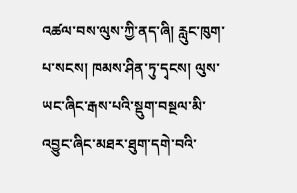འཚལ་བས་ལུས་ཀྱི་ནད་ཞི། རླུང་ཁུག་པ་སངས། ཁམས་ཤིན་ཏུ་དྭངས། ལུས་ཡང་ཞིང་རྒས་པའི་སྡུག་བསྔལ་མི་འབྱུང་ཞིང་མཐར་ཐུག་དགེ་བའི་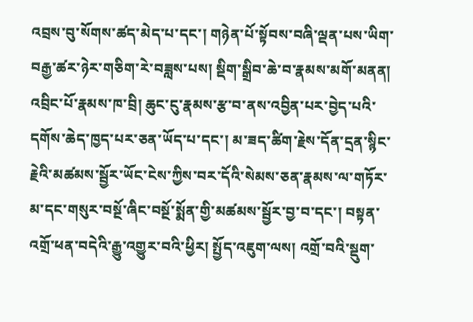འབྲས་བུ་སོགས་ཚད་མེད་པ་དང་། གཉེན་པོ་སྟོབས་བཞི་ལྡན་པས་ཡིག་བརྒྱ་ཚར་ཉེར་གཅིག་རེ་བཟླས་པས། སྡིག་སྒྲིབ་ཆེ་བ་རྣམས་མགོ་མནན། འབྲིང་པོ་རྣམས་ཁ་བྲི། ཆུང་ངུ་རྣམས་རྩ་བ་ནས་འབྱིན་པར་བྱེད་པའི་དགོས་ཆེད་ཁྱད་པར་ཅན་ཡོད་པ་དང་། མ་ཟད་ཚིག་རྗེས་དོན་དྲན་སྙིང་རྗེའི་མཚམས་སྦྱོར་ཡོང་ངེས་ཀྱིས་བར་དོའི་སེམས་ཅན་རྣམས་ལ་གཏོར་མ་དང་གསུར་བསྔོ་ཞིང་བསྔོ་སྨོན་གྱི་མཚམས་སྦྱོར་བྱ་བ་དང་། བསྟན་འགྲོ་ཕན་བདེའི་རྒྱུ་འགྱུར་བའི་ཕྱིར། སྤྱོད་འཇུག་ལས། འགྲོ་བའི་སྡུག་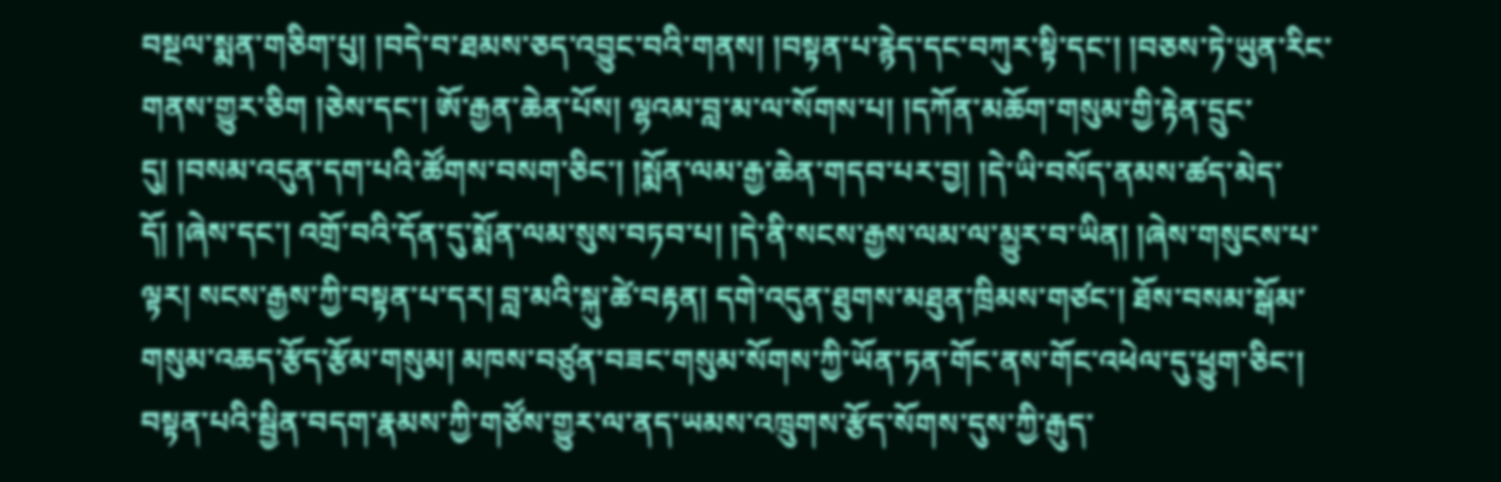བསྔལ་སྨན་གཅིག་པུ། །བདེ་བ་ཐམས་ཅད་འབྱུང་བའི་གནས། །བསྟན་པ་རྙེད་དང་བཀུར་སྟི་དང་། །བཅས་ཏེ་ཡུན་རིང་གནས་གྱུར་ཅིག །ཅེས་དང་། ཨོ་རྒྱན་ཆེན་པོས། ལྷའམ་བླ་མ་ལ་སོགས་པ། །དཀོན་མཆོག་གསུམ་གྱི་རྟེན་དྲུང་དུ། །བསམ་འདུན་དག་པའི་ཚོགས་བསག་ཅིང་། །སྨོན་ལམ་རྒྱ་ཆེན་གདབ་པར་བྱ། །དེ་ཡི་བསོད་ནམས་ཚད་མེད་དོ། །ཞེས་དང་། འགྲོ་བའི་དོན་དུ་སྨོན་ལམ་སུས་བཏབ་པ། །དེ་ནི་སངས་རྒྱས་ལམ་ལ་མྱུར་བ་ཡིན། །ཞེས་གསུངས་པ་ལྟར། སངས་རྒྱས་ཀྱི་བསྟན་པ་དར། བླ་མའི་སྐུ་ཚེ་བརྟན། དགེ་འདུན་ཐུགས་མཐུན་ཁྲིམས་གཙང་། ཐོས་བསམ་སྒོམ་གསུམ་འཆད་རྩོད་རྩོམ་གསུམ། མཁས་བཙུན་བཟང་གསུམ་སོགས་ཀྱི་ཡོན་ཏན་གོང་ནས་གོང་འཕེལ་དུ་ཕྱུག་ཅིང་། བསྟན་པའི་སྦྱིན་བདག་རྣམས་ཀྱི་གཙོས་གྱུར་ལ་ནད་ཡམས་འཁྲུགས་རྩོད་སོགས་དུས་ཀྱི་རྒུད་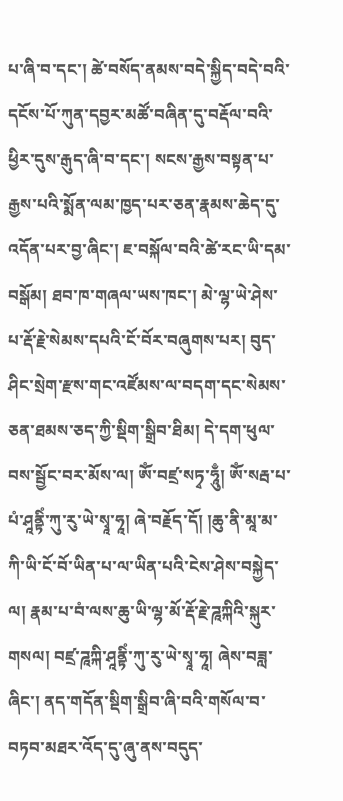པ་ཞི་བ་དང་། ཚེ་བསོད་ནམས་བདེ་སྐྱིད་བདེ་བའི་དངོས་པོ་ཀུན་དབྱར་མཚོ་བཞིན་དུ་བརྡོལ་བའི་ཕྱིར་དུས་རྒུད་ཞི་བ་དང་། སངས་རྒྱས་བསྟན་པ་རྒྱས་པའི་སྨོན་ལམ་ཁྱད་པར་ཅན་རྣམས་ཆེད་དུ་འདོན་པར་བྱ་ཞིང་། ཇ་བསྐོལ་བའི་ཚེ་རང་ཡི་དམ་བསྒོམ། ཐབ་ཁ་གཞལ་ཡས་ཁང་། མེ་ལྷ་ཡེ་ཤེས་པ་རྡོ་རྗེ་སེམས་དཔའི་ངོ་བོར་བཞུགས་པར། བུད་ཤིང་སྲེག་རྫས་གང་འཛོམས་ལ་བདག་དང་སེམས་ཅན་ཐམས་ཅད་ཀྱི་སྡིག་སྒྲིབ་ཐིམ། དེ་དག་ཕུལ་བས་སྦྱོང་བར་མོས་ལ། ཨོཾ་བཛྲ་སཏྭ་ཧཱུྃ། ཨོཾ་སརྦ་པ་པཾ་ཤཱནྟིཾ་ཀུ་རུ་ཡེ་སྭཱ་ཧཱ། ཞེ་བརྗོད་དོ། །ཆུ་ནི་མཱ་མ་ཀི་ཡི་ངོ་བོ་ཡིན་པ་ལ་ཡིན་པའི་ངེས་ཤེས་བསྐྱེད་ལ། རྣམ་པ་བཾ་ལས་ཆུ་ཡི་ལྷ་མོ་རྡོ་རྗེ་ཌཱཀྐིའི་སྐུར་གསལ། བཛྲ་ཌཱཀྐི་ཤཱནྟིཾ་ཀུ་རུ་ཡེ་སྭཱ་ཧཱ། ཞེས་བཟླ་ཞིང་། ནད་གདོན་སྡིག་སྒྲིབ་ཞི་བའི་གསོལ་བ་བཏབ་མཐར་འོད་དུ་ཞུ་ནས་བདུད་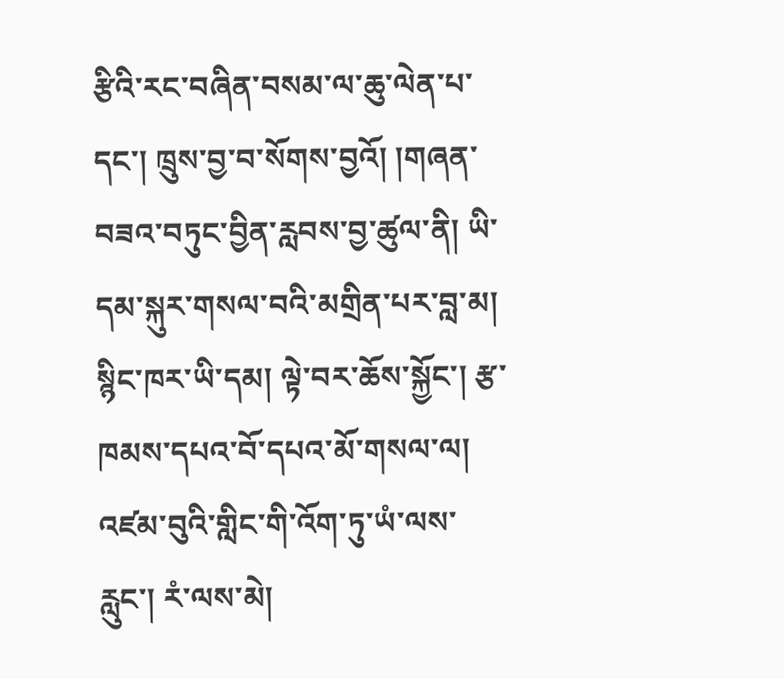རྩིའི་རང་བཞིན་བསམ་ལ་ཆུ་ལེན་པ་དང་། ཁྲུས་བྱ་བ་སོགས་བྱའོ། །གཞན་བཟའ་བཏུང་བྱིན་རླབས་བྱ་ཚུལ་ནི། ཡི་དམ་སྐུར་གསལ་བའི་མགྲིན་པར་བླ་མ། སྙིང་ཁར་ཡི་དམ། ལྟེ་བར་ཆོས་སྐྱོང་། རྩ་ཁམས་དཔའ་བོ་དཔའ་མོ་གསལ་ལ། འཛམ་བུའི་གླིང་གི་འོག་ཏུ་ཡཾ་ལས་རླུང་། རཾ་ལས་མེ།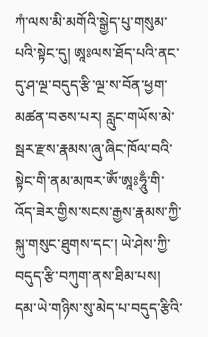ཀཾ་ལས་མི་མགོའི་སྒྱེད་པུ་གསུམ་པའི་སྟེང་དུ། ཨཱཿལས་ཐོད་པའི་ནང་དུ་ཤ་ལྔ་བདུད་རྩི་ལྔ་ས་བོན་ཕྱག་མཚན་བཅས་པར། རླུང་གཡོས་མེ་སྦར་རྫས་རྣམས་ཞུ་ཞིང་ཁོལ་བའི་སྟེང་གི་ནམ་མཁར་ཨོཾ་ཨཱཿཧཱུྃ་གི་འོད་ཟེར་གྱིས་སངས་རྒྱས་རྣམས་ཀྱི་སྐུ་གསུང་ཐུགས་དང་། ཡེ་ཤེས་ཀྱི་བདུད་རྩི་བཀུག་ནས་ཐིམ་པས། དམ་ཡེ་གཉིས་སུ་མེད་པ་བདུད་རྩིའི་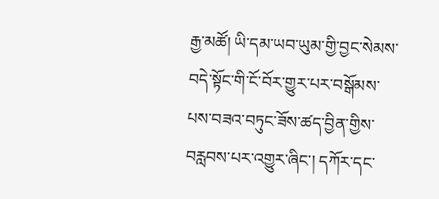རྒྱ་མཚོ། ཡི་དམ་ཡབ་ཡུམ་གྱི་བྱང་སེམས་བདེ་སྟོང་གི་ངོ་བོར་གྱུར་པར་བསྒོམས་པས་བཟའ་བཏུང་ཟོས་ཚད་བྱིན་གྱིས་བརླབས་པར་འགྱུར་ཞིང་། དཀོར་དང་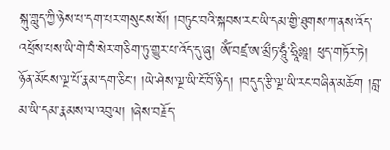སྐུ་གླུད་ཀྱི་ཉེས་པ་དག་པར་གསུངས་སོ། །བཏུང་བའི་སྐབས་རང་ཡི་དམ་གྱི་ཐུགས་ཀ་ནས་འོད་འཕྲོས་པས་ཡི་གེ་བཾ་སེར་གཅིག་ཏུ་གྱུར་པ་འོད་དུ་ཞུ། ཨོཾ་བཛྲ་ཨ་མྲྀཏ་ཧཱུྃ་ཧྲཱིཿཋཱ། ཕུད་གཏོར་ཏེ། ཉོན་མོངས་ལྔ་པོ་རྣམ་དག་ཅིང་། །ཡེ་ཤེས་ལྔ་ཡི་ངོ་བོ་ཉིད། །བདུད་རྩི་ལྔ་ཡི་རང་བཞིན་མཆོག །བླ་མ་ཡི་དམ་རྣམས་ལ་འབུལ། །ཞེས་བརྗོད་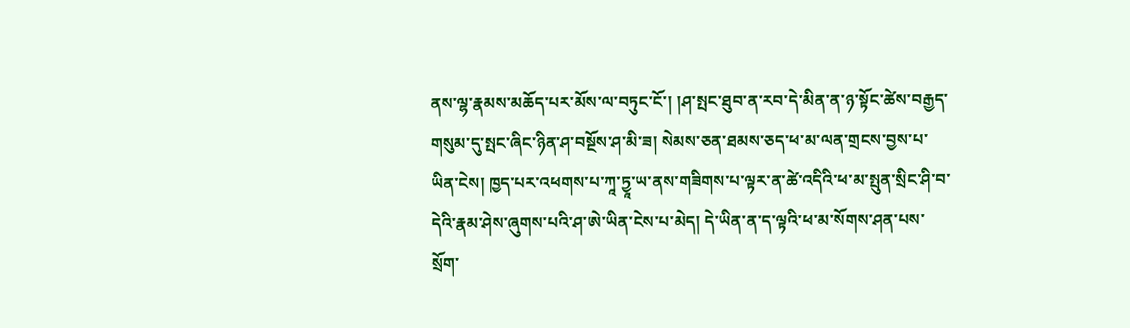ནས་ལྷ་རྣམས་མཆོད་པར་མོས་ལ་བཏུང་ངོ་། །ཤ་སྤང་ཐུབ་ན་རབ་དེ་མིན་ན་ཉ་སྟོང་ཚེས་བརྒྱད་གསུམ་དུ་སྤང་ཞིང་ཉིན་ཤ་བསྔོས་ཤ་མི་ཟ། སེམས་ཅན་ཐམས་ཅད་ཕ་མ་ལན་གྲངས་བྱས་པ་ཡིན་ངེས། ཁྱད་པར་འཕགས་པ་ཀཱ་ཏྱཱ་ཡ་ནས་གཟིགས་པ་ལྟར་ན་ཚེ་འདིའི་ཕ་མ་སྤུན་སྲིང་ཤི་བ་དེའི་རྣམ་ཤེས་ཞུགས་པའི་ཤ་ཨེ་ཡིན་ངེས་པ་མེད། དེ་ཡིན་ན་ད་ལྟའི་ཕ་མ་སོགས་ཤན་པས་སྲོག་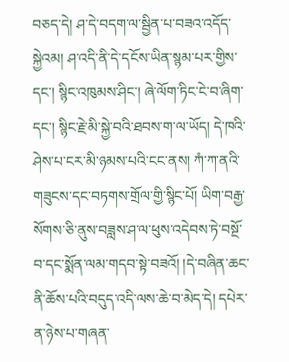བཅད་དེ། ཤ་དེ་བདག་ལ་སྦྱིན་པ་བཟའ་འདོད་སྐྱེའམ། ཤ་འདི་ནི་དེ་དངོས་ཡིན་སྙམ་པར་གྱིས་དང་། སྙིང་འཁུམས་ཤིང་། ཞེ་ལོག་ཏིང་ངེ་བ་ཞིག་དང་། སྙིང་རྗེ་མི་སྐྱེ་བའི་ཐབས་ག་ལ་ཡོད། དེ་ཁའི་ཤེས་པ་ངར་མི་ཉམས་པའི་ངང་ནས། ཀཾ་ཀ་ནའི་གཟུངས་དང་བཏགས་གྲོལ་གྱི་སྙིང་པོ། ཡིག་བརྒྱ་སོགས་ཅི་ནུས་བཟླས་ཤ་ལ་ཕུས་འདེབས་ཏེ་བསྔོ་བ་དང་སྨོན་ལམ་གདབ་སྟེ་བཟའོ། །དེ་བཞིན་ཆང་ནི་ཆོས་པའི་བདུད་འདི་ལས་ཆེ་བ་མེད་དེ། དཔེར་ན་ཉེས་པ་གཞན་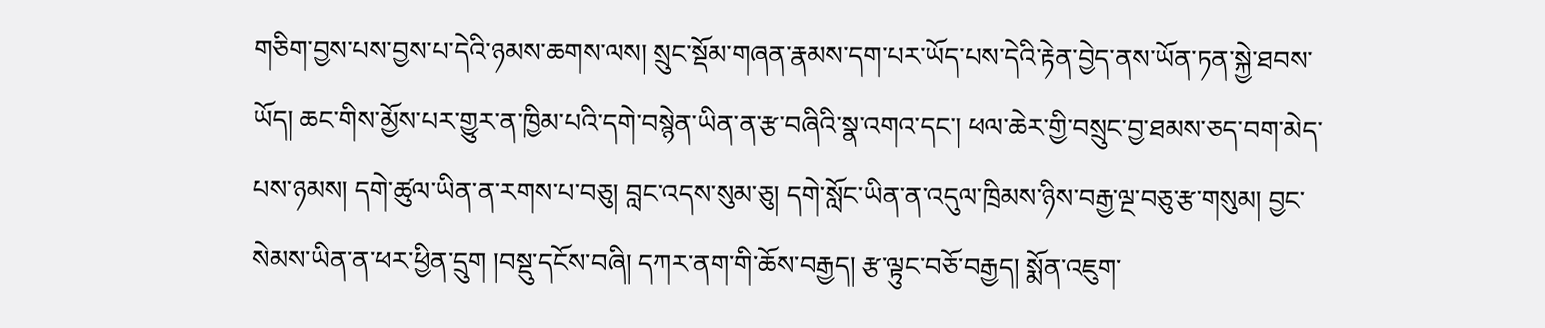གཅིག་བྱས་པས་བྱས་པ་དེའི་ཉམས་ཆགས་ལས། སྲུང་སྡོམ་གཞན་རྣམས་དག་པར་ཡོད་པས་དེའི་རྟེན་བྱེད་ནས་ཡོན་ཏན་སྐྱེ་ཐབས་ཡོད། ཆང་གིས་མྱོས་པར་གྱུར་ན་ཁྱིམ་པའི་དགེ་བསྙེན་ཡིན་ན་རྩ་བཞིའི་སྣ་འགའ་དང་། ཕལ་ཆེར་གྱི་བསྲུང་བྱ་ཐམས་ཅད་བག་མེད་པས་ཉམས། དགེ་ཚུལ་ཡིན་ན་རགས་པ་བཅུ། བླང་འདས་སུམ་ཅུ། དགེ་སློང་ཡིན་ན་འདུལ་ཁྲིམས་ཉིས་བརྒྱ་ལྔ་བཅུ་རྩ་གསུམ། བྱང་སེམས་ཡིན་ན་ཕར་ཕྱིན་དྲུག །བསྡུ་དངོས་བཞི། དཀར་ནག་གི་ཆོས་བརྒྱད། རྩ་ལྟུང་བཅོ་བརྒྱད། སྨོན་འཇུག་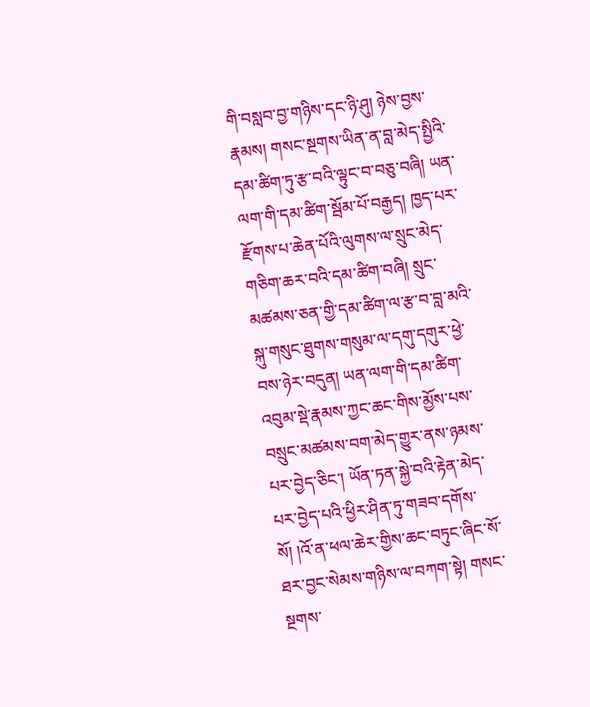གི་བསླབ་བྱ་གཉིས་དང་ཉི་ཤུ། ཉེས་བྱས་རྣམས། གསང་སྔགས་ཡིན་ན་བླ་མེད་སྤྱིའི་དམ་ཚིག་ཏུ་རྩ་བའི་ལྟུང་བ་བཅུ་བཞི། ཡན་ལག་གི་དམ་ཚིག་སྦོམ་པོ་བརྒྱད། ཁྱད་པར་རྫོགས་པ་ཆེན་པོའི་ལུགས་ལ་སྲུང་མེད་གཅིག་ཆར་བའི་དམ་ཚིག་བཞི། སྲུང་མཚམས་ཅན་གྱི་དམ་ཚིག་ལ་རྩ་བ་བླ་མའི་སྐུ་གསུང་ཐུགས་གསུམ་ལ་དགུ་དགུར་ཕྱེ་བས་ཉེར་བདུན། ཡན་ལག་གི་དམ་ཚིག་འབུམ་སྡེ་རྣམས་ཀྱང་ཆང་གིས་མྱོས་པས་བསྲུང་མཚམས་བག་མེད་གྱུར་ནས་ཉམས་པར་བྱེད་ཅིང་། ཡོན་ཏན་སྐྱེ་བའི་རྟེན་མེད་པར་བྱེད་པའི་ཕྱིར་ཤིན་ཏུ་གཟབ་དགོས་སོ། །འོ་ན་ཕལ་ཆེར་གྱིས་ཆང་བཏུང་ཞིང་སོ་ཐར་བྱང་སེམས་གཉིས་ལ་བཀག་སྟེ། གསང་སྔགས་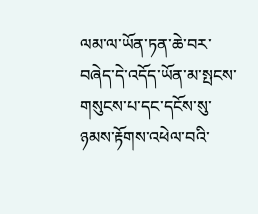ལམ་ལ་ཡོན་ཏན་ཆེ་བར་བཞེད་དེ་འདོད་ཡོན་མ་སྤངས་གསུངས་པ་དང་དངོས་སུ་ཉམས་རྟོགས་འཕེལ་བའི་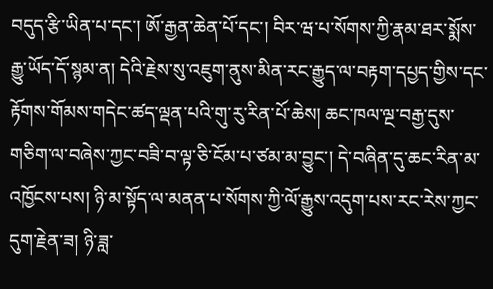བདུད་རྩི་ཡིན་པ་དང་། ཨོ་རྒྱན་ཆེན་པོ་དང་། བིར་ཝ་པ་སོགས་ཀྱི་རྣམ་ཐར་སྨོས་རྒྱུ་ཡོད་དོ་སྙམ་ན། དེའི་རྗེས་སུ་འཇུག་ནུས་མིན་རང་རྒྱུད་ལ་བརྟག་དཔྱད་གྱིས་དང་རྟོགས་གོམས་གདེང་ཚད་ལྡན་པའི་གུ་རུ་རིན་པོ་ཆེས། ཆང་ཁལ་ལྔ་བརྒྱ་དུས་གཅིག་ལ་བཞེས་ཀྱང་བཟི་བ་ལྟ་ཅི་ངོམ་པ་ཙམ་མ་བྱུང་། དེ་བཞིན་དུ་ཆང་རིན་མ་འཁྱོངས་པས། ཉི་མ་སྟོད་ལ་མནན་པ་སོགས་ཀྱི་ལོ་རྒྱུས་འདུག་པས་རང་རེས་ཀྱང་དུག་རྗེན་ཟ། ཉི་ཟླ་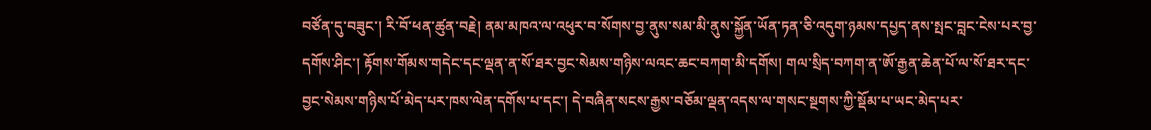བཙོན་དུ་བཟུང་། རི་བོ་ཕན་ཚུན་བརྗེ། ནམ་མཁའ་ལ་འཕུར་བ་སོགས་བྱ་ནུས་སམ་མི་ནུས་སྐྱོན་ཡོན་ཏན་ཅི་འདུག་ཉམས་དཔྱད་ནས་སྤང་བླང་ངེས་པར་བྱ་དགོས་ཤིང་། རྟོགས་གོམས་གདེང་དང་ལྡན་ན་སོ་ཐར་བྱང་སེམས་གཉིས་ལའང་ཆང་བཀག་མི་དགོས། གལ་སྲིད་བཀག་ན་ཨོ་རྒྱན་ཆེན་པོ་ལ་སོ་ཐར་དང་བྱང་སེམས་གཉིས་པོ་མེད་པར་ཁས་ལེན་དགོས་པ་དང་། དེ་བཞིན་སངས་རྒྱས་བཅོམ་ལྡན་འདས་ལ་གསང་སྔགས་ཀྱི་སྡོམ་པ་ཡང་མེད་པར་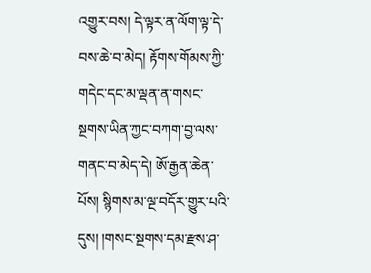འགྱུར་བས། དེ་ལྟར་ན་ལོག་ལྟ་དེ་བས་ཆེ་བ་མེད། རྟོགས་གོམས་ཀྱི་གདེང་དང་མ་ལྡན་ན་གསང་སྔགས་ཡིན་ཀྱང་བཀག་བྱ་ལས་གནང་བ་མེད་དེ། ཨོ་རྒྱན་ཆེན་པོས། སྙིགས་མ་ལྔ་བདོར་གྱུར་པའི་དུས། །གསང་སྔགས་དམ་རྫས་ཤ་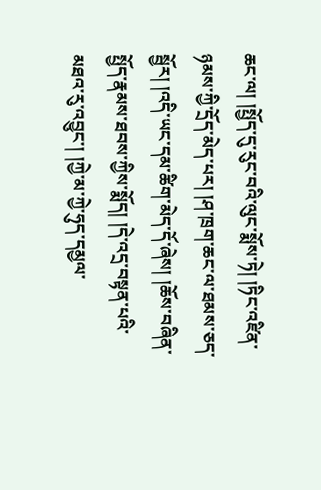ཆང་ལ། །སྤྱོད་དུ་རུང་བའི་ལུང་སྨོས་ཏེ། །ཏིང་འཛིན་ཉམས་ཀྱི་དྲོད་མེད་པར། །ཤ་ཁྲག་ཆང་ལ་ཐམས་ཅད་སྦྱོར། །འདི་ཡང་དམ་ཚིག་མེད་དོ་ཞེས། །ཆོས་བཞིན་སྤྱོད་རྣམས་ཐབས་ཀྱིས་སྨོད། །དེ་འདྲ་བསྟན་པའི་མཐའ་རུ་འབྱུང་། །ཀྱེ་མ་ཀྱེ་ཧུད་དམྱལ་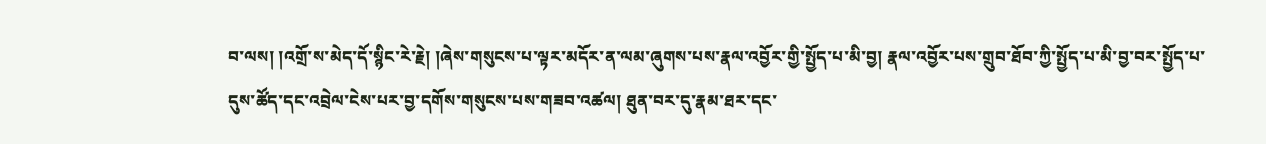བ་ལས། །འགྲོ་ས་མེད་དོ་སྙིང་རེ་རྗེ། །ཞེས་གསུངས་པ་ལྟར་མདོར་ན་ལམ་ཞུགས་པས་རྣལ་འབྱོར་གྱི་སྤྱོད་པ་མི་བྱ། རྣལ་འབྱོར་པས་གྲུབ་ཐོབ་ཀྱི་སྤྱོད་པ་མི་བྱ་བར་སྤྱོད་པ་དུས་ཚོད་དང་འབྲེལ་ངེས་པར་བྱ་དགོས་གསུངས་པས་གཟབ་འཚལ། ཐུན་བར་དུ་རྣམ་ཐར་དང་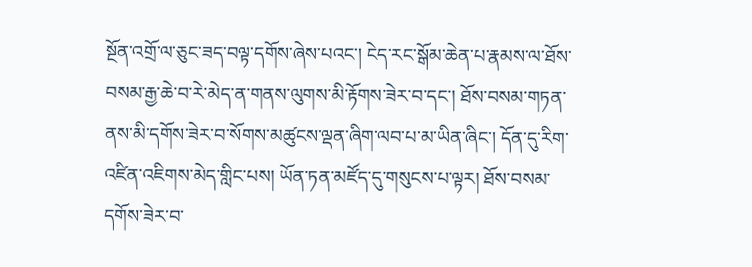སྔོན་འགྲོ་ལ་ཅུང་ཟད་བལྟ་དགོས་ཞེས་པའང་། ངེད་རང་སྒོམ་ཆེན་པ་རྣམས་ལ་ཐོས་བསམ་རྒྱ་ཆེ་བ་རེ་མེད་ན་གནས་ལུགས་མི་རྟོགས་ཟེར་བ་དང་། ཐོས་བསམ་གཏན་ནས་མི་དགོས་ཟེར་བ་སོགས་མཚུངས་ལྡན་ཞིག་ལབ་པ་མ་ཡིན་ཞིང་། དོན་དུ་རིག་འཛིན་འཇིགས་མེད་གླིང་པས། ཡོན་ཏན་མཛོད་དུ་གསུངས་པ་ལྟར། ཐོས་བསམ་དགོས་ཟེར་བ་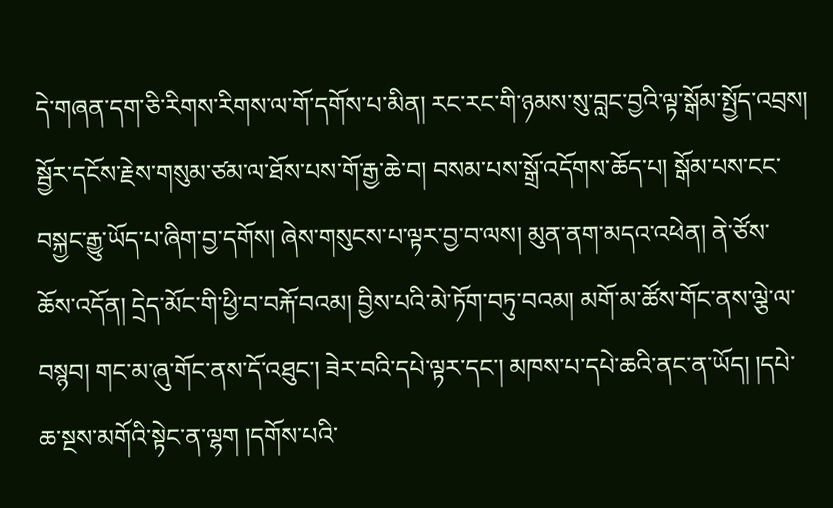དེ་གཞན་དག་ཅི་རིགས་རིགས་ལ་གོ་དགོས་པ་མིན། རང་རང་གི་ཉམས་སུ་བླང་བྱའི་ལྟ་སྒོམ་སྤྱོད་འབྲས། སྦྱོར་དངོས་རྗེས་གསུམ་ཙམ་ལ་ཐོས་པས་གོ་རྒྱ་ཆེ་བ། བསམ་པས་སྒྲོ་འདོགས་ཆོད་པ། སྒོམ་པས་ངང་བསྐྱང་རྒྱུ་ཡོད་པ་ཞིག་བྱ་དགོས། ཞེས་གསུངས་པ་ལྟར་བྱ་བ་ལས། མུན་ནག་མདའ་འཕེན། ནེ་ཙོས་ཆོས་འདོན། དྲེད་མོང་གི་ཕྱི་བ་བརྐོ་བའམ། བྱིས་པའི་མེ་ཏོག་བཏུ་བའམ། མགོ་མ་ཚོས་གོང་ནས་ལྕེ་ལ་བསྙབ། གང་མ་ཞུ་གོང་ནས་དོ་འཐུང་། ཟེར་བའི་དཔེ་ལྟར་དང་། མཁས་པ་དཔེ་ཆའི་ནང་ན་ཡོད། །དཔེ་ཆ་སྔས་མགོའི་སྟེང་ན་ལྷག །དགོས་པའི་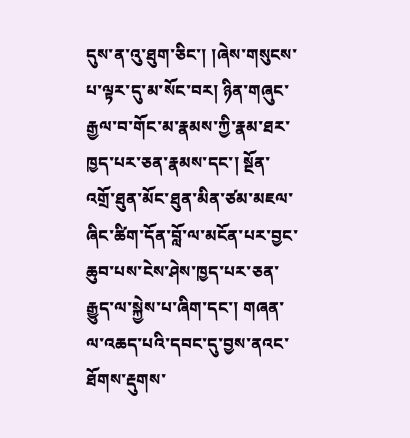དུས་ན་འུ་ཐུག་ཅིང་། །ཞེས་གསུངས་པ་ལྟར་དུ་མ་སོང་བར། ཉིན་གཞུང་རྒྱལ་བ་གོང་མ་རྣམས་ཀྱི་རྣམ་ཐར་ཁྱད་པར་ཅན་རྣམས་དང་། སྔོན་འགྲོ་ཐུན་མོང་ཐུན་མིན་ཙམ་མཇལ་ཞིང་ཚིག་དོན་བློ་ལ་མངོན་པར་བྱང་ཆུབ་པས་ངེས་ཤེས་ཁྱད་པར་ཅན་རྒྱུད་ལ་སྐྱེས་པ་ཞིག་དང་། གཞན་ལ་འཆད་པའི་དབང་དུ་བྱས་ནའང་ཐོགས་རྡུགས་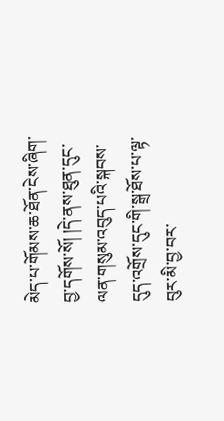མེད་པ་གོམས་ཆ་ཐོན་ངེས་ཞིག་བྱ་དགོས་སོ། །དེ་ནས་ཐུན་དུང་ལན་གསུམ་འབུད་པའི་སྐབས་དུད་འགྲོས་དུང་གི་སྒྲ་ཐོས་པ་ལྟ་བུར་མི་བྱ་བར་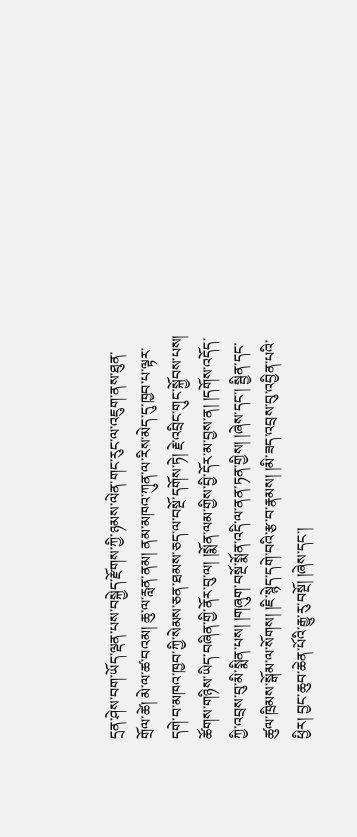དྲན་ཤེས་བག་ཡོད་ལྡན་པས་བསྐྱེད་རྫོགས་ཀྱི་ཉམས་ལེན་གང་རུང་ལ་འཇུག་ནས་ཐུན་གྲོལ་ཚེ། མེ་ལ་ཚ་བའམ། ཆུ་ལ་རླན་ནམ། ནམ་མཁའ་ཀུན་ལ་རིས་མེད་དུ་ཁྱབ་པ་ལྟར་དགེ་བ་མཁའ་ཁྱབ་ཀྱི་སེམས་ཅན་ཐམས་ཅད་ལ་བསྔོ་དགོས་ཏེ། རྗེ་འབྲིང་གུང་སྐྱོབས་པས། ཚོགས་གཉིས་ཡིད་བཞིན་གྱི་ནོར་བུ་ལ། །སྨོན་ལམ་གྱིས་བྱི་དོར་མ་བྱས་ན། །དགོས་འདོད་ཀྱི་འབྲས་བུ་མི་སྨིན་པས། །གཞུག་བསྔོ་སྨོན་འདི་ལ་ནན་ཏན་གྱིས། །ཞེས་དང་། སྦྱིན་དང་ཚུལ་ཁྲིམས་སྒོམ་ལ་སོགས། །ཇི་སྙེད་དགེ་བའི་རྩ་བ་རྣམས། །མི་ཟད་འབྲས་བུ་འབྱིན་པའི་ཕྱིར། བྱང་ཆུབ་ཆེན་པོའི་རྒྱུ་རུ་བསྔོ། །ཞེས་དང་།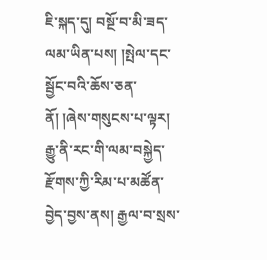ཇི་སྐད་དུ། བསྔོ་བ་མི་ཟད་ལམ་ཡིན་པས། །སྤེལ་དང་སྦྱོང་བའི་ཆོས་ཅན་ནོ། །ཞེས་གསུངས་པ་ལྟར། རྒྱུ་ནི་རང་གི་ལམ་བསྐྱེད་རྫོགས་ཀྱི་རིམ་པ་མཚོན་བྱེད་བྱས་ནས། རྒྱལ་བ་སྲས་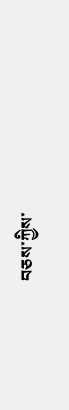བཅས་ཀྱིས་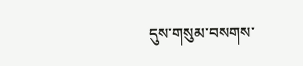དུས་གསུམ་བསགས་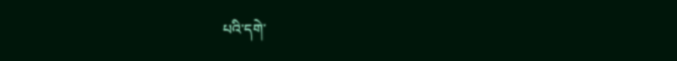པའི་དགེ་